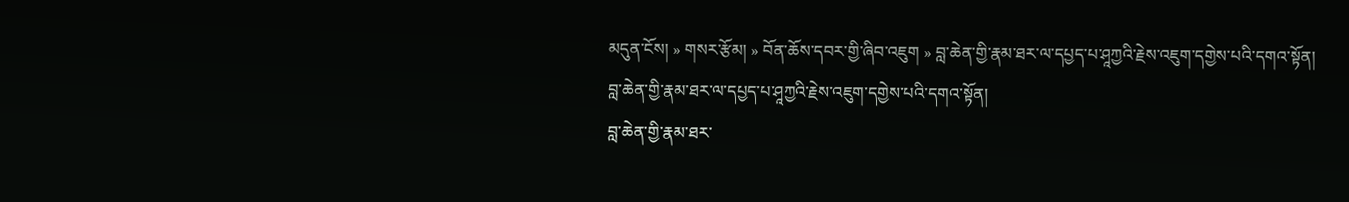མདུན་ངོས། » གསར་རྩོམ། » བོན་ཆོས་དབར་གྱི་ཞིབ་འཇུག » བླ་ཆེན་གྱི་རྣམ་ཐར་ལ་དཔྱད་པ་ཤཱཀྱའི་རྗེས་འཇུག་དགྱེས་པའི་དགའ་སྟོན།
བླ་ཆེན་གྱི་རྣམ་ཐར་ལ་དཔྱད་པ་ཤཱཀྱའི་རྗེས་འཇུག་དགྱེས་པའི་དགའ་སྟོན།
བླ་ཆེན་གྱི་རྣམ་ཐར་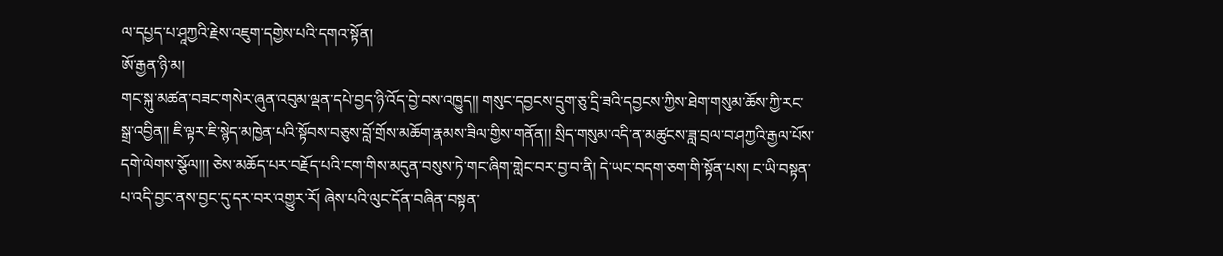ལ་དཔྱད་པ་ཤཱཀྱའི་རྗེས་འཇུག་དགྱེས་པའི་དགའ་སྟོན།
ཨོ་རྒྱན་ཉི་མ།
གང་སྐུ་མཚན་བཟང་གསེར་ཞུན་འབུམ་ལྡན་དཔེ་བྱད་ཉི་འོད་བྱེ་བས་འཁྱུད།། གསུང་དབྱངས་དྲུག་ཅུ་དྲི་ཟའི་དབྱངས་ཀྱིས་ཐེག་གསུམ་ཆོས་ཀྱི་རང་སྒྲ་འབྱིན།། ཇི་ལྟར་ཇི་སྙེད་མཁྱེན་པའི་སྟོབས་བཅུས་བློ་གྲོས་མཆོག་རྣམས་ཟིལ་གྱིས་གནོན།། སྲིད་གསུམ་འདི་ན་མཚུངས་ཟླ་བྲལ་བ་ཤཀྱའི་རྒྱལ་པོས་དགེ་ལེགས་སྩོལ།།། ཅེས་མཆོད་པར་བརྗོད་པའི་ངག་གིས་མདུན་བསུས་ཏེ་གང་ཞིག་གླེང་བར་བྱ་བ་ནི། དེ་ཡང་བདག་ཅག་གི་སྟོན་པས། ང་ཡི་བསྟན་པ་འདི་བྱང་ནས་བྱང་དུ་དར་བར་འགྱུར་རོ། ཞེས་པའི་ལུང་དོན་བཞིན་བསྟན་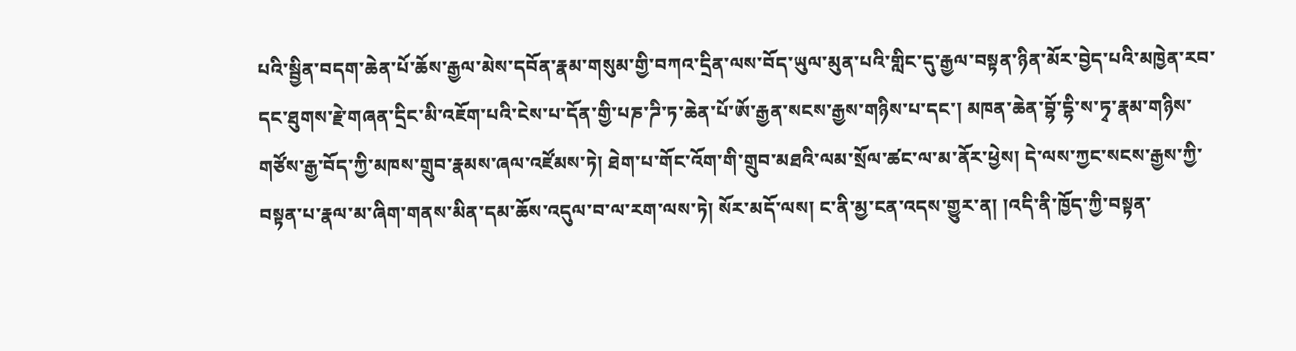པའི་སྦྱིན་བདག་ཆེན་པོ་ཆོས་རྒྱལ་མེས་དབོན་རྣམ་གསུམ་གྱི་བཀའ་དྲིན་ལས་བོད་ཡུལ་མུན་པའི་གླིང་དུ་རྒྱལ་བསྟན་ཉིན་མོར་བྱེད་པའི་མཁྱེན་རབ་དང་ཐུགས་རྗེ་གཞན་དྲིང་མི་འཇོག་པའི་ངེས་པ་དོན་གྱི་པཎ་ཌི་ཏ་ཆེན་པོ་ཨོ་རྒྱན་སངས་རྒྱས་གཉིས་པ་དང་། མཁན་ཆེན་བྷོ་དྷི་ས་ཏྭ་རྣམ་གཉིས་གཙོས་རྒྱ་བོད་ཀྱི་མཁས་གྲུབ་རྣམས་ཞལ་འཛོམས་ཏེ། ཐེག་པ་གོང་འོག་གི་གྲུབ་མཐའི་ལམ་སྲོལ་ཚང་ལ་མ་ནོར་ཕྱེས། དེ་ལས་ཀྱང་སངས་རྒྱས་ཀྱི་བསྟན་པ་རྣལ་མ་ཞིག་གནས་མིན་དམ་ཆོས་འདུལ་བ་ལ་རག་ལས་ཏེ། སོར་མདོ་ལས། ང་ནི་མྱ་ངན་འདས་གྱུར་ན། །འདི་ནི་ཁྱོད་ཀྱི་བསྟན་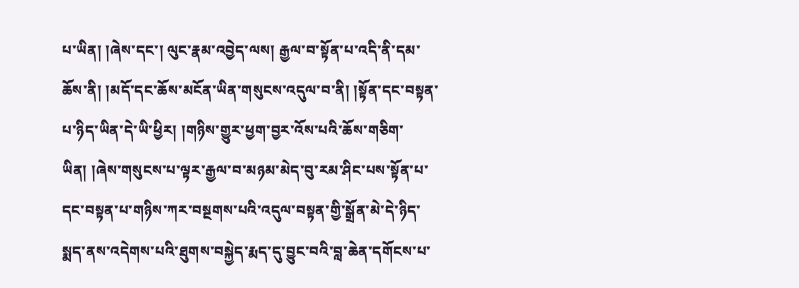པ་ཡིན། །ཞེས་དང་། ལུང་རྣམ་འབྱེད་ལས། རྒྱལ་བ་སྟོན་པ་འདི་ནི་དམ་ཆོས་ནི། །མདོ་དང་ཆོས་མངོན་ཡིན་གསུངས་འདུལ་བ་ནི། །སྟོན་དང་བསྟན་པ་ཉིད་ཡིན་དེ་ཡི་ཕྱིར། །གཉིས་གྱུར་ཕྱག་བྱར་འོས་པའི་ཆོས་གཅིག་ཡིན། །ཞེས་གསུངས་པ་ལྟར་རྒྱལ་བ་མཉམ་མེད་བུ་རམ་ཤིང་པས་སྟོན་པ་དང་བསྟན་པ་གཉིས་ཀར་བསྔགས་པའི་འདུལ་བསྟན་གྱི་སྒྲོན་མེ་དེ་ཉིད་སྨད་ནས་འདེགས་པའི་ཐུགས་བསྐྱེད་རྨད་དུ་བྱུང་བའི་བླ་ཆེན་དགོངས་པ་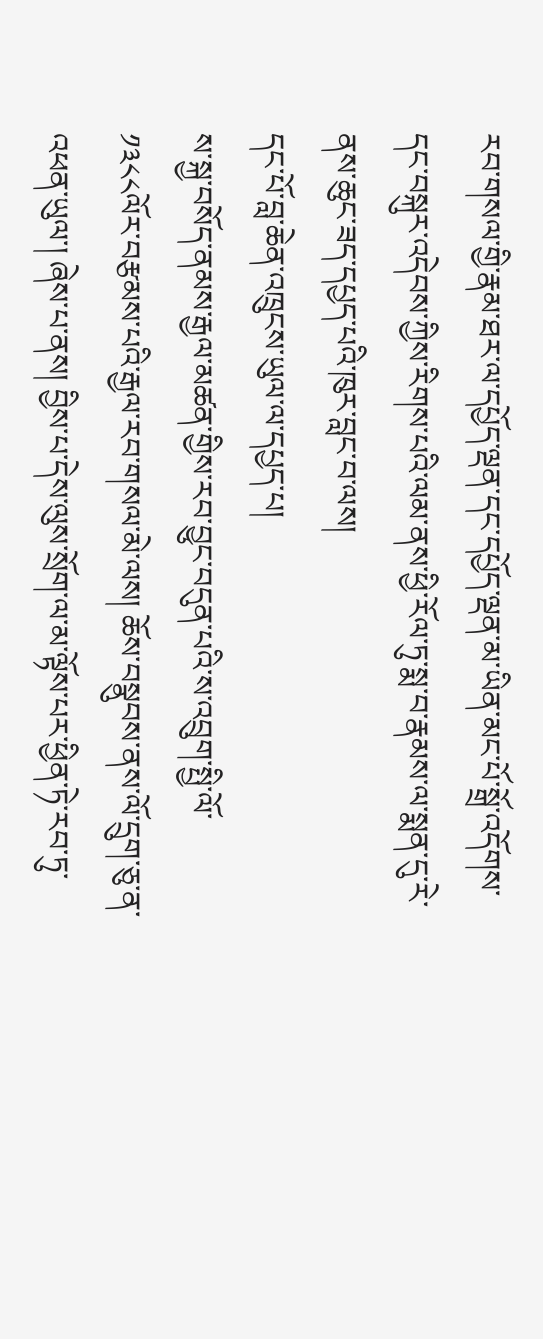རབ་གསལ་གྱི་རྣམ་ཐར་ལ་དཔྱོད་ལྡན་དང་དཔྱོད་ལྡན་མ་ཡིན་མང་པོ་སྒྲོ་འདོགས་དང་བསྐུར་འདེབས་ཀྱིས་རིགས་པའི་ལམ་ནས་ཕྱི་རོལ་ཏུ་སྨ་བ་རྣམས་ལ་སྨན་དུ་རེ་ནས་ཆུང་ཟད་དཔྱད་པའི་ཁུར་བླང་བ་ལས།
དང་པོ་བླ་ཆེན་འཁྲུངས་ཡུལ་ལ་དཔྱད་པ།
ས་སྐྱ་བསོད་ནམས་རྒྱལ་མཚན་གྱིས་རབ་བྱུང་བདུན་པའི་ས་འབྲུག་སྤྱི་ལོ་༡༣༨༨ལོར་བརྩམས་པའི་རྒྱལ་རབ་གསལ་མེ་ལས། ཆོས་བསྣུབས་ནས་ལོ་དྲུག་ཅུ་ན་འཕན་ཡུལ་། ཞེས་པ་ནས། བྱིས་པ་དེས་ལུས་སྲོག་ལ་མ་ལྟོས་པར་ཕྱིན་ཏེ་རབ་ཏུ་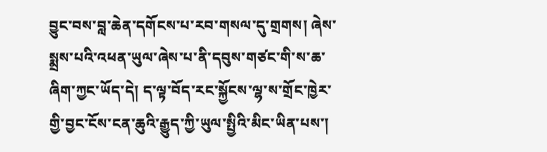བྱུང་བས་བླ་ཆེན་དགོངས་པ་རབ་གསལ་དུ་གྲགས། ཞེས་སྨྲས་པའི་འཕན་ཡུལ་ཞེས་པ་ནི་དབུས་གཙང་གི་ས་ཆ་ཞིག་ཀྱང་ཡོད་དེ། ད་ལྟ་བོད་རང་སྐྱོངས་ལྷ་ས་གྲོང་ཁྱེར་གྱི་བྱང་ངོས་ངན་ཆུའི་རྒྱུད་ཀྱི་ཡུལ་སྤྱིའི་མིང་ཡིན་པས་།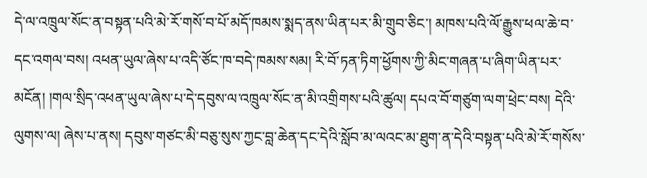དེ་ལ་འཁྲུལ་སོང་ན་བསྟན་པའི་མེ་རོ་གསོ་བ་པོ་མདོ་ཁམས་སྨད་ནས་ཡིན་པར་མི་གྲུབ་ཅིང་། མཁས་པའི་ལོ་རྒྱུས་ཕལ་ཆེ་བ་དང་འགལ་བས། འཕན་ཡུལ་ཞེས་པ་འདི་ཙོང་ཁ་བདེ་ཁམས་སམ། རི་བོ་ཏན་ཏིག་ཕྱོགས་ཀྱི་མིང་གཞན་པ་ཞིག་ཡིན་པར་མངོན། །གལ་སྲིད་འཕན་ཡུལ་ཞེས་པ་དེ་དབུས་ལ་འཁྲུལ་སོང་ན་མི་འགྲིགས་པའི་ཚུལ། དཔའ་བོ་གཙུག་ལག་ཕྲེང་བས། དེའི་ལུགས་ལ། ཞེས་པ་ནས། དབུས་གཙང་མི་བཅུ་སུས་ཀྱང་བླ་ཆེན་དང་དེའི་སློབ་མ་ལའང་མ་ཐུག་ན་དེའི་བསྟན་པའི་མེ་རོ་གསོས་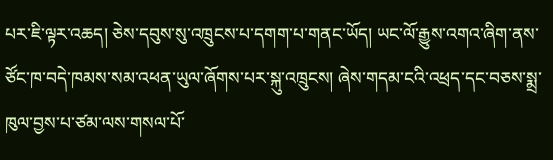པར་ཇི་ལྟར་འཆད། ཅེས་དབུས་སུ་འཁྲུངས་པ་དགག་པ་གནང་ཡོད། ཡང་ལོ་རྒྱུས་འགའ་ཞིག་ནས་ཙོང་ཁ་བདེ་ཁམས་སམ་འཕན་ཡུལ་ཞོགས་པར་སྐུ་འཁྲུངས། ཞེས་གདམ་ངའི་འཕྲད་དང་བཅས་སྨྲ་ཁུལ་བྱས་པ་ཙམ་ལས་གསལ་པོ་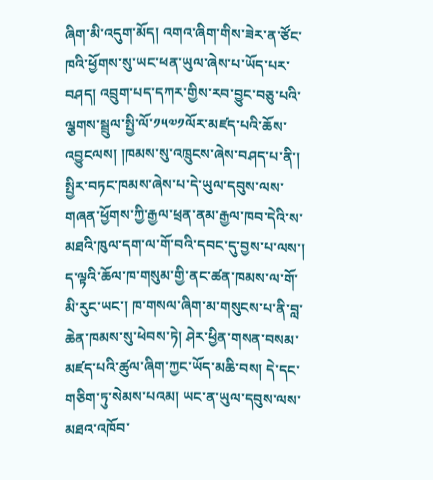ཞིག་མི་འདུག་མོད། འགའ་ཞིག་གིས་ཟེར་ན་ཙོང་ཁའི་ཕྱོགས་སུ་ཡང་ཕན་ཡུལ་ཞེས་པ་ཡོད་པར་བཤད། འབྲུག་པད་དཀར་གྱིས་རབ་བྱུང་བཅུ་པའི་ལྕགས་སྦྲུལ་སྤྱི་ལོ་༡༥༧༡ལོར་མཛད་པའི་ཆོས་འབྱུངལས། །ཁམས་སུ་འཁྲུངས་ཞེས་བཤད་པ་ནི་། སྤྱིར་བཏང་ཁམས་ཞེས་པ་དེ་ཡུལ་དབུས་ལས་གཞན་ཕྱོགས་ཀྱི་རྒྱལ་ཕྲན་ནམ་རྒྱལ་ཁབ་དེའི་ས་མཐའི་ཁུལ་དག་ལ་གོ་བའི་དབང་དུ་བྱས་པ་ལས་། ད་ལྟའི་ཆོལ་ཁ་གསུམ་གྱི་ནང་ཚན་ཁམས་ལ་གོ་མི་རུང་ཡང་། ཁ་གསལ་ཞིག་མ་གསུངས་པ་ནི་བླ་ཆེན་ཁམས་སུ་ཕེབས་ཏེ། ཤེར་ཕྱིན་གསན་བསམ་མཛད་པའི་ཚུལ་ཞིག་ཀྱང་ཡོད་མཆི་བས། དེ་དང་གཅིག་ཏུ་སེམས་པའམ། ཡང་ན་ཡུལ་དབུས་ལས་མཐའ་འཁོབ་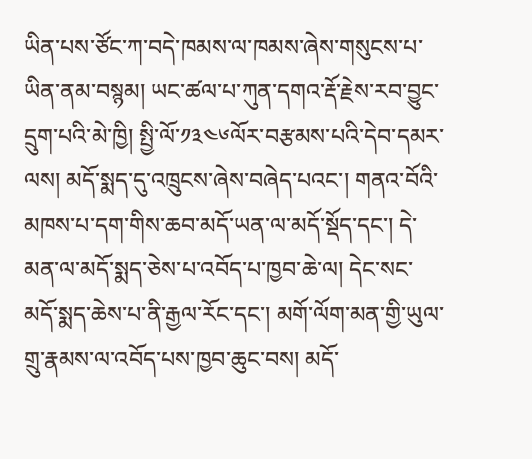ཡིན་པས་ཙོང་ཀ་བདེ་ཁམས་ལ་ཁམས་ཞེས་གསུངས་པ་ཡིན་ནམ་བསྙམ། ཡང་ཚལ་པ་ཀུན་དགའ་རྡོ་རྗེས་རབ་བྱུང་དྲུག་པའི་མེ་ཁྱི། སྤྱི་ལོ་༡༣༤༦ལོར་བརྩམས་པའི་དེབ་དམར་ལས། མདོ་སྨད་དུ་འཁྲུངས་ཞེས་བཞེད་པའང་། གནའ་བོའི་མཁས་པ་དག་གིས་ཆབ་མདོ་ཡན་ལ་མདོ་སྡོད་དང་། དེ་མན་ལ་མདོ་སྨད་ཅེས་པ་འབོད་པ་ཁྱབ་ཆེ་ལ། དེང་སང་མདོ་སྨད་ཆེས་པ་ནི་རྒྱལ་རོང་དང་། མགོ་ལོག་མན་གྱི་ཡུལ་གྲུ་རྣམས་ལ་འབོད་པས་ཁྱབ་ཆུང་བས། མདོ་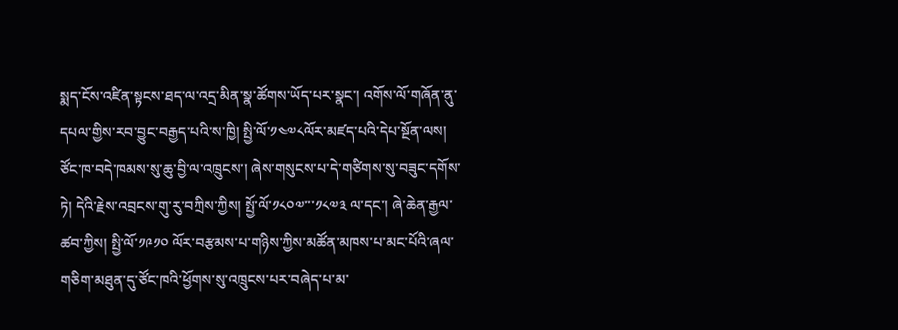སྨད་ངོས་འཛིན་སྟངས་ཐད་ལ་འདྲ་མིན་སྣ་ཚོགས་ཡོད་པར་སྣང་། འགོས་ལོ་གཞོན་ནུ་དཔལ་གྱིས་རབ་བྱུང་བརྒྱད་པའི་ས་ཁྱི། སྤྱི་ལོ་༡༤༧༨ལོར་མཛད་པའི་དེཔ་སྔོན་ལས། ཙོང་ཁ་བདེ་ཁམས་སུ་ཆུ་བྱི་ལ་འཁྲུངས་། ཞེས་གསུངས་པ་དེ་གཙིགས་སུ་བཟུང་དགོས་ཏེ། དེའི་རྗེས་འབྲངས་གུ་རུ་བཀྲིས་ཀྱིས། སྤྱོ་ལོ་༡༨༠༧་་་༡༨༧༣ ལ་དང་། ཞེ་ཆེན་རྒྱལ་ཚབ་ཀྱིས། སྤྱི་ལོ་༡༩༡༠ ལོར་བརྩམས་པ་གཉིས་ཀྱིས་མཚོན་མཁས་པ་མང་པོའི་ཞལ་གཅིག་མཐུན་དུ་ཙོང་ཁའི་ཕྱོགས་སུ་འཁྲུངས་པར་བཞེད་པ་མ་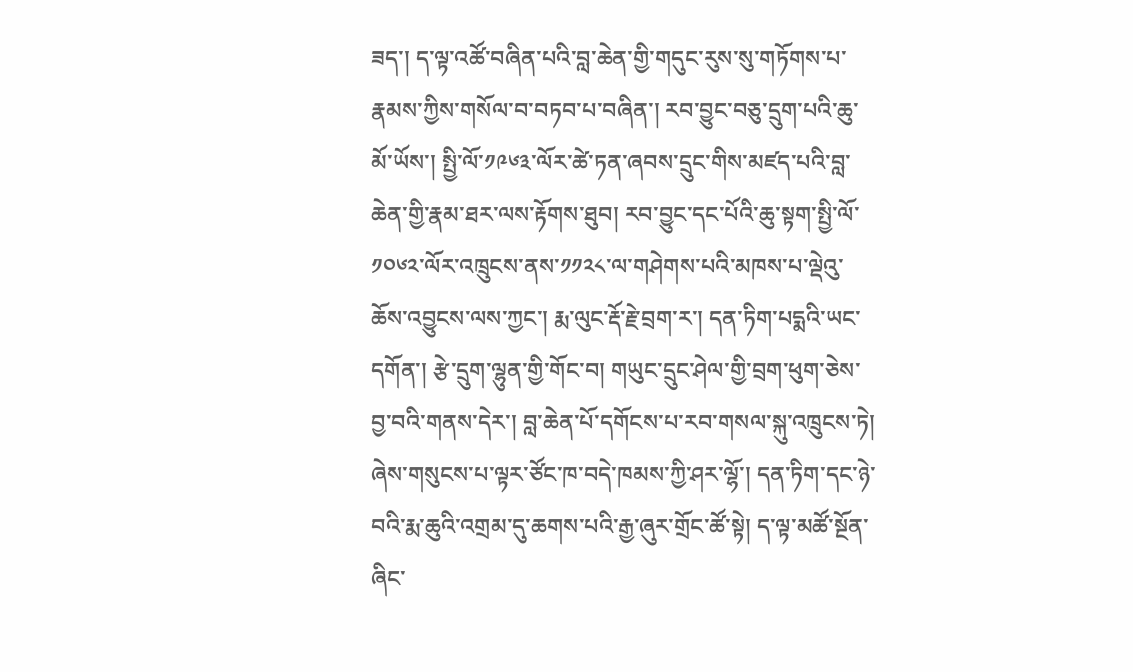ཟད་། ད་ལྟ་འཚོ་བཞིན་པའི་བླ་ཆེན་གྱི་གདུང་རུས་སུ་གཏོགས་པ་རྣམས་ཀྱིས་གསོལ་བ་བཏབ་པ་བཞིན་། རབ་བྱུང་བཅུ་དྲུག་པའི་ཆུ་མོ་ཡོས་། སྤྱི་ལོ་༡༩༦༣་ལོར་ཚེ་ཏན་ཞབས་དྲུང་གིས་མཛད་པའི་བླ་ཆེན་གྱི་རྣམ་ཐར་ལས་རྟོགས་ཐུབ། རབ་བྱུང་དང་པོའི་ཆུ་སྟག་སྤྱི་ལོ་༡༠༦༢་ལོར་འཁྲུངས་ནས་༡༡༢༨་ལ་གཤེགས་པའི་མཁས་པ་ལྡེའུ་ཆོས་འབྱུངས་ལས་ཀྱང་། རྨ་ལུང་རྡོ་རྗེ་བྲག་ར་། དན་ཏིག་པདྨའི་ཡང་དགོན་། རྩེ་དྲུག་ལྷུན་གྱི་གོང་བ། གཡུང་དྲུང་ཤེལ་གྱི་བྲག་ཕུག་ཅེས་བྱ་བའི་གནས་དེར་། བླ་ཆེན་པོ་དགོངས་པ་རབ་གསལ་སྐུ་འཁྲུངས་ཏེ། ཞེས་གསུངས་པ་ལྟར་ཙོང་ཁ་བདེ་ཁམས་ཀྱི་ཤར་ལྷོ་། དན་ཏིག་དང་ཉེ་བའི་རྨ་ཆུའི་འགྲམ་དུ་ཆགས་པའི་རྒྱ་ཞུར་གྲོང་ཚོ་སྟེ། ད་ལྟ་མཚོ་སྔོན་ཞིང་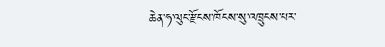ཆེན་ཧ་ལུང་རྫོངས་ཁོངས་སུ་འཁྲུངས་པར་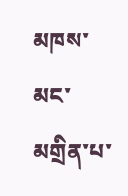མཁས་མང་མགྲིན་པ་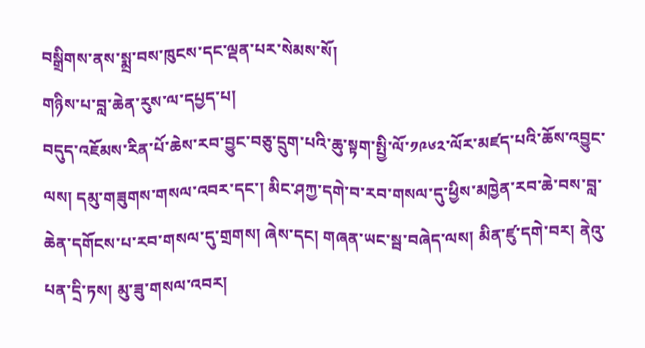བསྒྲིགས་ནས་སྨྲ་བས་ཁུངས་དང་ལྡན་པར་སེམས་སོ།
གཉིས་པ་བླ་ཆེན་རུས་ལ་དཔྱད་པ།
བདུད་འཇོམས་རིན་པོ་ཆེས་རབ་བྱུང་བཅུ་དྲུག་པའི་ཆུ་སྟག་སྤྱི་ལོ་༡༩༦༢་ལོར་མཛད་པའི་ཆོས་འབྱུང་ལས། དམུ་གཟུགས་གསལ་འབར་དང་། མིང་ཤཀྱ་དགེ་བ་རབ་གསལ་དུ་ཕྱིས་མཁྱེན་རབ་ཆེ་བས་བླ་ཆེན་དགོངས་པ་རབ་གསལ་དུ་གྲགས། ཞེས་དང། གཞན་ཡང་སྦ་བཞེད་ལས། མིན་ཛུ་དགེ་བར། ནེའུ་པན་དྲི་ཏས། མུ་ཟུ་གསལ་འབར།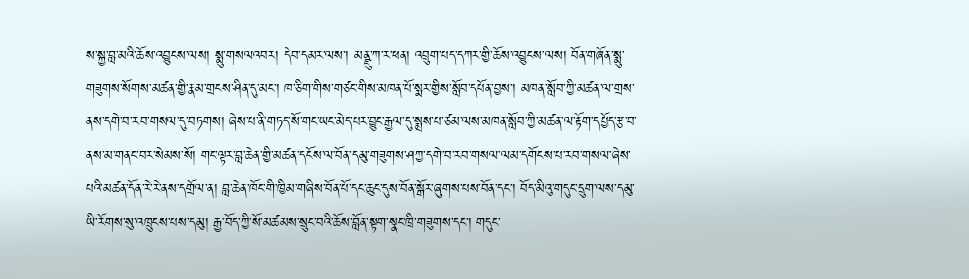ས་སྐྱ་བླ་མའི་ཆོས་འབྱུངས་ལས། སྨུ་གསལའབར། དེབ་དམར་ལས་། མནྫུ་ཀ་ར་ཕན། འབྲུག་པད་དཀར་གྱི་ཆོས་འབྱུངས་ལས། བོན་གཞོན་སྨུ་གཟུགས་སོགས་མཚན་གྱི་རྣམ་གྲངས་ཤིན་དུ་མང་། ཁ་ཅིག་གིས་གཙང་གིས་མཁན་པོ་སྨར་གྱིས་སློབ་དཔོན་བྱས་། མཁན་སློབ་ཀྱི་མཚན་ལ་གྲས་ནས་དགེ་བ་རབ་གསལ་དུ་བཏགས། ཞེས་པ་ནི་གཏད་སོ་གང་ཡང་མེད་པར་བྱུང་རྒྱལ་དུ་སྨྲས་པ་ཙམ་ལས་མཁན་སློབ་ཀྱི་མཚན་ལ་རྟོག་དཔྱོད་རྩ་བ་ནས་མ་གནང་བར་སེམས་སོ། གང་ལྟར་བླ་ཆེན་གྱི་མཚན་དངོས་ལ་བོན་དམུ་གཟུགས་ཤཀྱ་དགེ་བ་རབ་གསལ་ལམ་དགོངས་པ་རབ་གསལ་ཞེས་པའི་མཚན་དོན་རེ་རེ་ནས་དགྲོལ་ན། བླ་ཆེན་ཁོང་གི་ཁྱིམ་གཞིས་བོན་པོ་དང་ཆུང་དུས་བོན་སྒོར་ཞུགས་པས་བོན་དང་། བོད་མིའུ་གདུང་དྲུག་ལས་དམུ་ཡི་རོགས་སུ་འཁྲུངས་པས་དམུ། རྒྱ་བོད་ཀྱི་སོ་མཚམས་སྲུང་བའི་ཆོས་བློན་སྟག་སྣང་ཁྲི་གཟུགས་དང་། གདུང་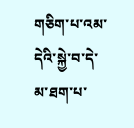གཅིག་པ་འམ་དེའི་སྐྱེ་བ་དེ་མ་ཐག་པ་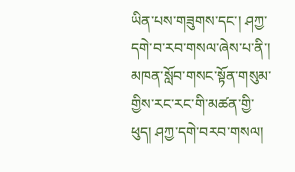ཡིན་པས་གཟུགས་དང་། ཤཀྱ་དགེ་བ་རབ་གསལ་ཞེས་པ་ནི་། མཁན་སློབ་གསང་སྟོན་གསུམ་གྱིས་རང་རང་གི་མཚན་གྱི་ཕུད། ཤཀྱ་དགེ་བརབ་གསལ།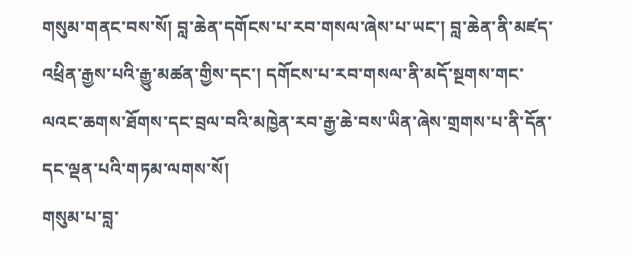གསུམ་གནང་བས་སོ། བླ་ཆེན་དགོངས་པ་རབ་གསལ་ཞེས་པ་ཡང་། བླ་ཆེན་ནི་མཛད་འཕྲིན་རྒྱས་པའི་རྒྱུ་མཚན་གྱིས་དང་། དགོངས་པ་རབ་གསལ་ནི་མདོ་སྔགས་གང་ལའང་ཆགས་ཐོགས་དང་བྲལ་བའི་མཁྱེན་རབ་རྒྱ་ཆེ་བས་ཡིན་ཞེས་གྲགས་པ་ནི་དོན་དང་ལྡན་པའི་གཏམ་ལགས་སོ།
གསུམ་པ་བླ་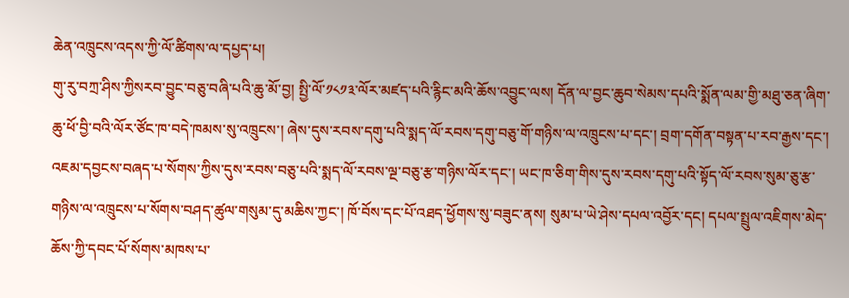ཆེན་འཁྲུངས་འདས་ཀྱི་ལོ་ཚིགས་ལ་དཔྱད་པ།
གུ་རུ་བཀྲ་ཤིས་ཀྱིསརབ་བྱུང་བཅུ་བཞི་པའི་ཆུ་མོ་བྱ། སྤྱི་ལོ་༡༨༡༣་ལོར་མཛད་པའི་རྙིང་མའི་ཆོས་འབྱུང་ལས། དོན་ལ་བྱང་ཆུབ་སེམས་དཔའི་སྨོན་ལམ་གྱི་མཐུ་ཅན་ཞིག་ཆུ་ཕོ་བྱི་བའི་ལོར་ཙོང་ཁ་བདེ་ཁམས་སུ་འཁྲུངས་། ཞེས་དུས་རབས་དགུ་པའི་སྨད་ལོ་རབས་དགུ་བཅུ་གོ་གཉིས་ལ་འཁྲུངས་པ་དང་། བྲག་དགོན་བསྟན་པ་རབ་རྒྱས་དང་། འཇམ་དབྱངས་བཞད་པ་སོགས་ཀྱིས་དུས་རབས་བཅུ་པའི་སྨད་ལོ་རབས་ལྔ་བཅུ་རྩ་གཉིས་ལོར་དང་། ཡང་ཁ་ཅིག་གིས་དུས་རབས་དགུ་པའི་སྟོད་ལོ་རབས་སུམ་ཅུ་རྩ་གཉིས་ལ་འཁྲུངས་པ་སོགས་བཤད་ཚུལ་གསུམ་དུ་མཆིས་ཀྱང་། ཁོ་བོས་དང་པོ་འཐད་ཕྱོགས་སུ་བཟུང་ནས། སུམ་པ་ཡེ་ཤེས་དཔལ་འབྱོར་དང། དཔལ་སྤྲུལ་འཇིགས་མེད་ཆོས་ཀྱི་དབང་པོ་སོགས་མཁས་པ་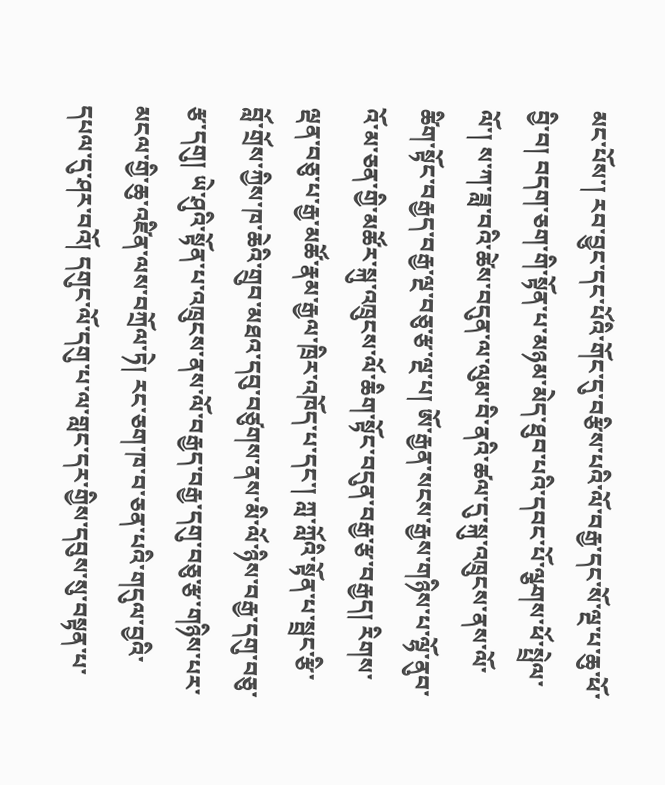མང་པོས་། རབ་བྱུང་དང་པོའི་གོང་དུ་བརྩིས་པའི་ལོ་བརྒྱ་དང་སོ་ལྔ་པ་ཆུ་ཕོ་བྱི་བ། བདག་ཅག་གི་སྟོན་པ་མཉམ་མེད་ཐུབ་པའི་དབང་པོ་ལྩགས་ཕོ་སྤྲེལ་ལོ་། ས་ཀ་ཟླ་བའི་ཚེས་བདུན་ལ་ལུམ་བི་ནའི་ཚལ་དུ་སྐུ་འཁྲུངས་ནས་ལོ་ཚིག་སྟོང་བརྒྱད་བརྒྱ་ལྔ་བཅུ་རྩ་ལྔ་པ། ཨོ་རྒྱན་སངས་རྒྱས་གཉིས་པ་ལྷོ་ནུབ་འོ་མ་ཅན་གྱི་མཚོར་སྐུ་འཁྲུངས་ལོ་ཆིག་སྟོང་བདུན་བརྒྱ་རྩ་བརྒྱད། རིགས་ལྡན་བཅུ་པ་རྒྱ་མཚོ་རྣམ་རྒྱལ་ཁྲིར་འཁོད་པ་དང་། ཀླ་ཀློའི་སྟོན་པ་སྦྲང་རྩི་བློ་གྲོས་ཀྱིས་ཁ་ཆེའི་གྲུབ་མཐའ་དབུ་བཙུགས་ནས་མི་ལོ་ཉིས་བརྒྱ་དགུ་བཅུ་རྩ་དགུ། ཡེ་ཤུའི་སྟོན་པ་འཁྲུངས་ནས་ལོ་བརྒྱད་བརྒྱ་དགུ་བཅུ་རྩ་གཉིས་པར་མངལ་གྱི་ཆུ་འཛིན་ལས་བཀྲོལ་ཏེ། རང་ཅག་ཁ་བ་ཅན་པའི་གདུལ་བྱའི་དཔལ་དུ་ཤར་བའོ། དགུང་ལོ་དགུ་པ་ལ་གླང་དར་གྱིས་དབུས་སུ་བསྟན་པ་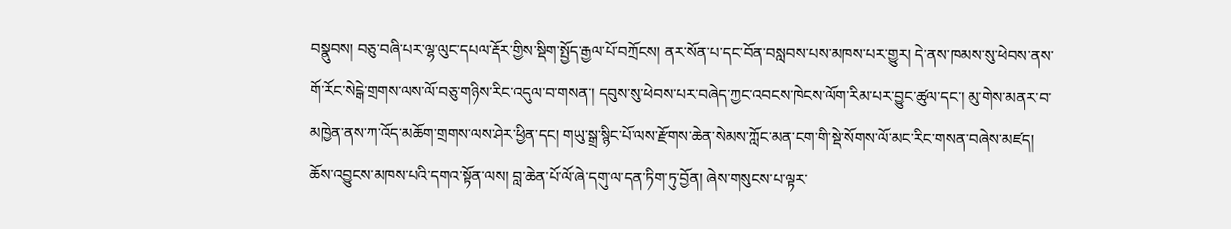བསྣུབས། བཅུ་བཞི་པར་ལྷ་ལུང་དཔལ་རྡོར་གྱིས་སྡིག་སྤྱོད་རྒྱལ་པོ་བཀྲོངས། ནར་སོན་པ་དང་བོན་བསླབས་པས་མཁས་པར་གྱུར། དེ་ནས་ཁམས་སུ་ཕེབས་ནས་གོ་རོང་སེངྒེ་གྲགས་ལས་ལོ་བཅུ་གཉིས་རིང་འདུལ་བ་གསན་། དབུས་སུ་ཕེབས་པར་བཞེད་ཀྱང་འབངས་ཁེངས་ལོག་རིམ་པར་བྱུང་ཚུལ་དང་། མུ་གེས་མནར་བ་མཁྱེན་ནས་ཀ་འོད་མཆོག་གྲགས་ལས་ཤེར་ཕྱིན་དང། གཡུ་སྒྲ་སྙིང་པོ་ལས་རྫོགས་ཆེན་སེམས་ཀློང་མན་ངག་གི་སྡེ་སོགས་ལོ་མང་རིང་གསན་བཞེས་མཛད། ཆོས་འབྱུངས་མཁས་པའི་དགའ་སྟོན་ལས། བླ་ཆེན་པོ་ལོ་ཞེ་དགུ་ལ་དན་ཏིག་ཏུ་བྱོན། ཞེས་གསུངས་པ་ལྟར་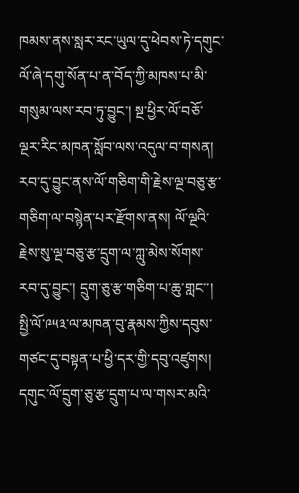ཁམས་ནས་སླར་རང་ཡུལ་དུ་ཕེབས་ཏེ་དགུང་ལོ་ཞེ་དགུ་སོན་པ་ན་བོད་ཀྱི་མཁས་པ་མི་གསུམ་ལས་རབ་ཏུ་བྱུང་། སྔ་ཕྱིར་ལོ་བཅོ་ལྔར་རིང་མཁན་སློབ་ལས་འདུལ་བ་གསན། རབ་དུ་བྱུང་ནས་ལོ་གཅིག་གི་རྗེས་ལྔ་བཅུ་རྩ་གཅིག་ལ་བསྙེན་པར་རྫོགས་ནས། ལོ་ལྔའི་རྗེས་སུ་ལྔ་བཅུ་རྩ་དྲུག་ལ་ཀླུ་མེས་སོགས་རབ་དུ་བྱུང་། དྲུག་ཅུ་རྩ་གཅིག་པ་ཆུ་གླང་་། སྤྱི་ལོ་༩༥༣་ལ་མཁན་བུ་རྣམས་ཀྱིས་དབུས་གཙང་དུ་བསྟན་པ་ཕྱི་དར་གྱི་དབུ་འཛུགས། དགུང་ལོ་དྲུག་ཅུ་རྩ་དྲུག་པ་ལ་གསར་མའི་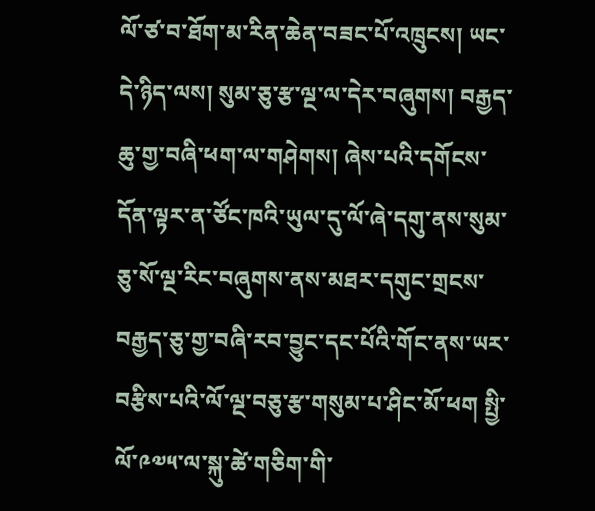ལོ་ཙ་བ་ཐོག་མ་རིན་ཆེན་བཟང་པོ་འཁྲུངས། ཡང་དེ་ཉིད་ལས། སུམ་ཅུ་རྩ་ལྔ་ལ་དེར་བཞུགས། བརྒྱད་ཆུ་གྱ་བཞི་ཕག་ལ་གཤེགས། ཞེས་པའི་དགོངས་དོན་ལྟར་ན་ཙོང་ཁའི་ཡུལ་དུ་ལོ་ཞེ་དགུ་ནས་སུམ་ཅུ་སོ་ལྔ་རིང་བཞུགས་ནས་མཐར་དགུང་གྲངས་བརྒྱད་ཅུ་གྱ་བཞི་རབ་བྱུང་དང་པོའི་གོང་ནས་ཡར་བརྩིས་པའི་ལོ་ལྔ་བཅུ་རྩ་གསུམ་པ་ཤིང་མོ་ཕག སྤྱི་ལོ་༩༧༥་ལ་སྐུ་ཚེ་གཅིག་གི་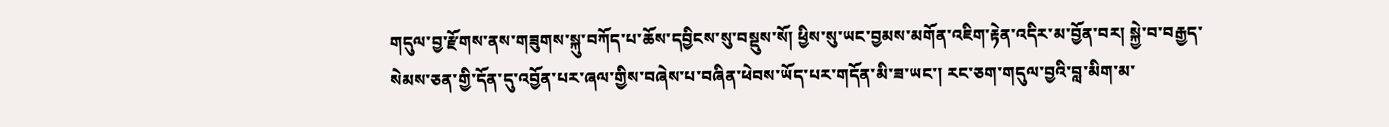གདུལ་བྱ་རྫོགས་ནས་གཟུགས་སྐུ་བཀོད་པ་ཆོས་དབྱིངས་སུ་བསྡུས་སོ། ཕྱིས་སུ་ཡང་བྱམས་མགོན་འཇིག་རྟེན་འདིར་མ་བྱོན་བར། སྐྱེ་བ་བརྒྱད་སེམས་ཅན་གྱི་དོན་དུ་འབྱོན་པར་ཞལ་གྱིས་བཞེས་པ་བཞིན་ཕེབས་ཡོད་པར་གདོན་མི་ཟ་ཡང་། རང་ཅག་གདུལ་བྱའི་བླ་མིག་མ་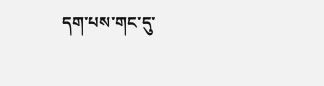དག་པས་གང་དུ་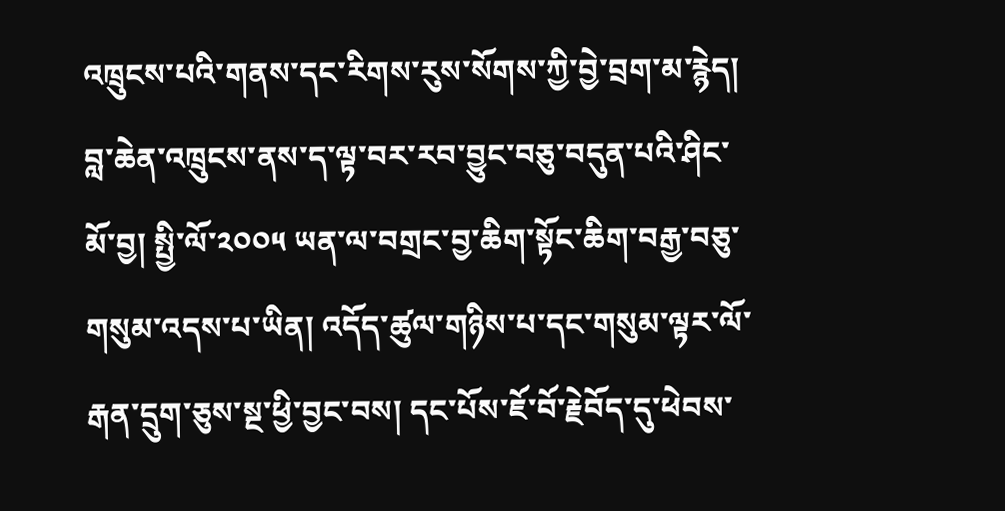འཁྲུངས་པའི་གནས་དང་རིགས་རུས་སོགས་ཀྱི་བྱེ་བྲག་མ་རྙེད། བླ་ཆེན་འཁྲུངས་ནས་ད་ལྟ་བར་རབ་བྱུང་བཅུ་བདུན་པའི་ཤིང་མོ་བྱ། སྤྱི་ལོ་༢༠༠༥ ཡན་ལ་བགྲང་བྱ་ཆིག་སྟོང་ཆིག་བརྒྱ་བཅུ་གསུམ་འདས་པ་ཡིན། འདོད་ཚུལ་གཉིས་པ་དང་གསུམ་ལྟར་ལོ་རྒན་དྲུག་ཅུས་སྔ་ཕྱི་བྱང་བས། དང་པོས་ཇོ་བོ་རྗེབོད་དུ་ཕེབས་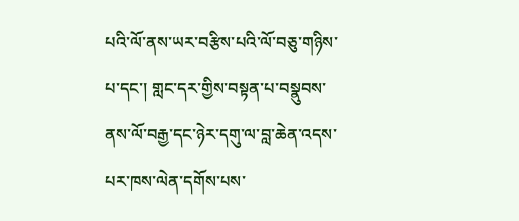པའི་ལོ་ནས་ཡར་བརྩིས་པའི་ལོ་བཅུ་གཉིས་པ་དང་། གླང་དར་གྱིས་བསྟན་པ་བསྣུབས་ནས་ལོ་བརྒྱ་དང་ཉེར་དགུ་ལ་བླ་ཆེན་འདས་པར་ཁས་ལེན་དགོས་པས་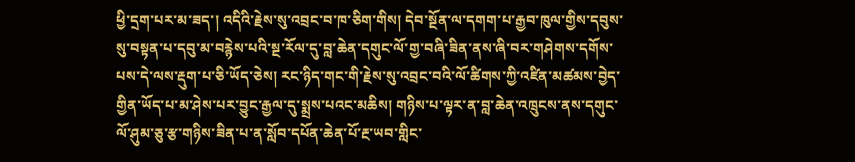ཕྱི་དྲག་པར་མ་ཟད་། འདིའི་རྗེས་སུ་འབྲང་བ་ཁ་ཅིག་གིས། དེབ་སྔོན་ལ་དགག་པ་རྒྱབ་ཁུལ་གྱིས་དབུས་སུ་བསྟན་པ་དབུ་མ་བརྙེས་པའི་སྔ་རོལ་དུ་བླ་ཆེན་དགུང་ལོ་གྱ་བཞི་ཟིན་ནས་ཞི་བར་གཤེགས་དགོས་པས་དེ་ལས་རྡུག་པ་ཅི་ཡོད་ཅེས། རང་ཉིད་གང་གི་རྗེས་སུ་འབྲང་བའི་ལོ་ཚིགས་ཀྱི་འཛིན་མཚམས་བྱེད་གྱིན་ཡོད་པ་མ་ཤེས་པར་བྱུང་རྒྱལ་དུ་སྨྲས་པའང་མཆིས། གཉིས་པ་ལྟར་ན་བླ་ཆེན་འཁྲུངས་ནས་དགུང་ལོ་ཤུམ་ཅུ་རྩ་གཉིས་ཟིན་པ་ན་སློབ་དཔོན་ཆེན་པོ་རྔ་ཡབ་གླིང་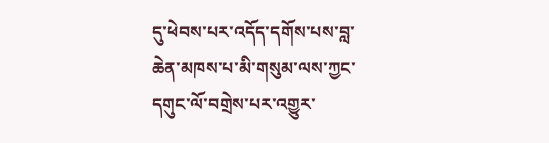དུ་ཕེབས་པར་འདོད་དགོས་པས་བླ་ཆེན་མཁས་པ་མི་གསུམ་ལས་ཀྱང་དགུང་ལོ་བགྲེས་པར་འགྱུར་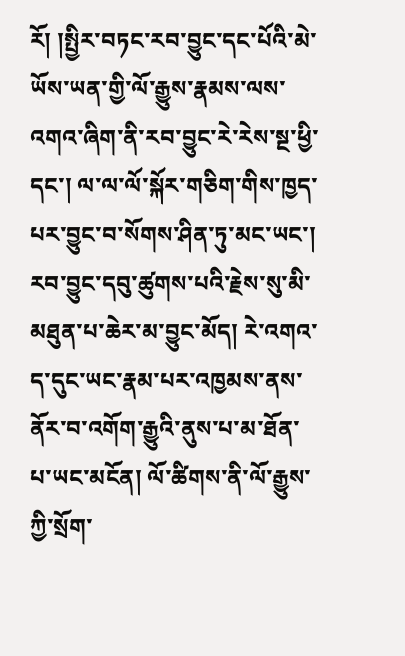རོ། །སྤྱིར་བཏང་རབ་བྱུང་དང་པོའི་མེ་ཡོས་ཡན་གྱི་ལོ་རྒྱུས་རྣམས་ལས་འགའ་ཞིག་ནི་རབ་བྱུང་རེ་རེས་སྔ་ཕྱི་དང་། ལ་ལ་ལོ་སྐོར་གཅིག་གིས་ཁྱད་པར་བྱུང་བ་སོགས་ཤིན་ཏུ་མང་ཡང་། རབ་བྱུང་དབུ་ཚུགས་པའི་རྗེས་སུ་མི་མཐུན་པ་ཆེར་མ་བྱུང་མོད། རེ་འགའ་ད་དུང་ཡང་རྣམ་པར་འཁྱམས་ནས་ནོར་བ་འགོག་རྒྱུའི་ནུས་པ་མ་ཐོན་པ་ཡང་མངོན། ལོ་ཚིགས་ནི་ལོ་རྒྱུས་ཀྱི་སྲོག་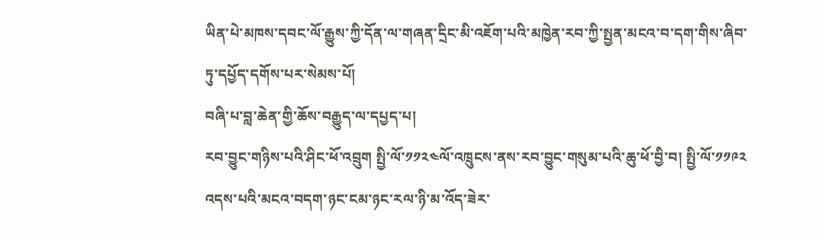ཡིན་པེ་མཁས་དབང་ལོ་རྒྱུས་ཀྱི་དོན་ལ་གཞན་དྲིང་མི་འཇོག་པའི་མཁྱེན་རབ་ཀྱི་སྤྱན་མངའ་བ་དག་གིས་ཞིབ་ཏུ་དཔྱོད་དགོས་པར་སེམས་པོ།
བཞི་པ་བླ་ཆེན་གྱི་ཆོས་བརྒྱུད་ལ་དཔྱད་པ།
རབ་བྱུང་གཉིས་པའི་ཤིང་ཕོ་འབྲུག སྤྱི་ལོ་༡༡༢༤ལོ་འཁྲུངས་ནས་རབ་བྱུང་གསུམ་པའི་ཆུ་ཕོ་བྱི་བ། སྤྱི་ལོ་༡༡༩༢ འདས་པའི་མངའ་བདག་ཉང་ངམ་ཉང་རལ་ཉི་མ་འོད་ཟེར་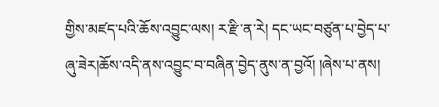གྱིས་མཛད་པའི་ཆོས་འབྱུང་ལས། ར་རྫི་ན་རེ། དང་ཡང་བཙུན་པ་བྱེད་པ་ཞུ་ཟེར།ཆོས་འདི་ནས་འབྱུང་བ་བཞིན་བྱེད་ནུས་ན་བྱའོ། །ཞེས་པ་ནས།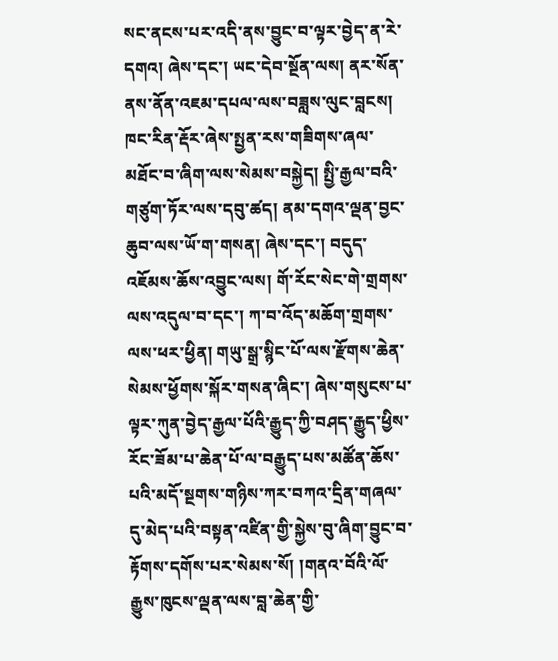སང་ནངས་པར་འདི་ནས་བྱུང་བ་ལྟར་བྱེད་ན་རེ་དགའ། ཞེས་དང་། ཡང་དེབ་སྔོན་ལས། ནར་སོན་ནས་ནོན་འཇམ་དཔལ་ལས་བཟླས་ལུང་བླངས། ཁང་རིན་རྡོར་ཞེས་སྤྱན་རས་གཟིགས་ཞལ་མཐོང་བ་ཞིག་ལས་སེམས་བསྐྱེད། སྤྱི་རྒྱལ་བའི་གཙུག་ཏོར་ལས་དབུ་ཚད། ནམ་དགའ་ལྡན་བྱང་ཆུབ་ལས་ཡོ་ག་གསན། ཞེས་དང་། བདུད་འཇོམས་ཆོས་འབྱུང་ལས། གོ་རོང་སེང་གེ་གྲགས་ལས་འདུལ་བ་དང་། ཀ་བ་འོད་མཆོག་གྲགས་ལས་ཕར་ཕྱིན། གཡུ་སྒྲ་སྙིང་པོ་ལས་རྫོགས་ཆེན་སེམས་ཕྱོགས་སྐོར་གསན་ཞིང་། ཞེས་གསུངས་པ་ལྟར་ཀུན་བྱེད་རྒྱལ་པོའི་རྒྱུད་ཀྱི་བཤད་རྒྱུད་ཕྱིས་རོང་ཟོམ་པ་ཆེན་པོ་ལ་བརྒྱུད་པས་མཚོན་ཆོས་པའི་མདོ་སྔགས་གཉིས་ཀར་བཀའ་དྲིན་གཞལ་དུ་མེད་པའི་བསྟན་འཛིན་གྱི་སྐྱེས་བུ་ཞིག་བྱུང་བ་རྟོགས་དགོས་པར་སེམས་སོ། །གནའ་བོའི་ལོ་རྒྱུས་ཁུངས་ལྡན་ལས་བླ་ཆེན་གྱི་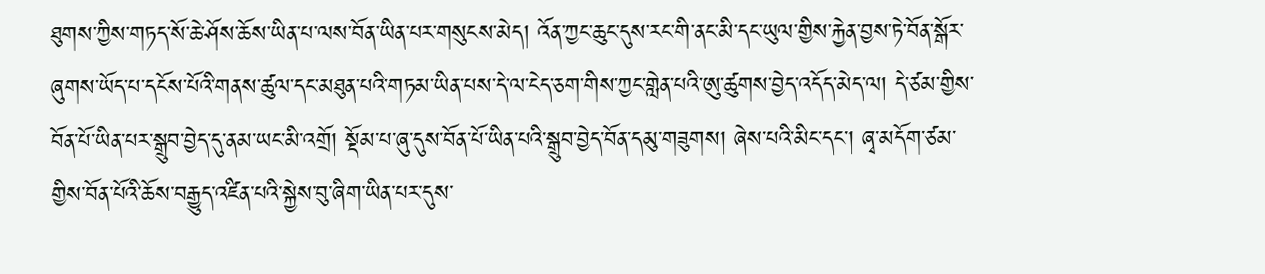ཐུགས་ཀྱིས་གཏད་སོ་ཆེ་ཤོས་ཆོས་ཡིན་པ་ལས་བོན་ཡིན་པར་གསུངས་མེད། འོན་ཀྱང་ཆུང་དུས་རང་གི་ནང་མི་དང་ཡུལ་གྱིས་རྐྱེན་བྱས་ཏེ་བོན་སྒོར་ཞུགས་ཡོད་པ་དངོས་པོའི་གནས་ཚུལ་དང་མཐུན་པའི་གཏམ་ཡིན་པས་དེ་ལ་ངེད་ཅག་གིས་ཀྱང་གླེན་པའི་ཨུ་ཚུགས་བྱེད་འདོད་མེད་ལ། དེ་ཙམ་གྱིས་བོན་པོ་ཡིན་པར་སྒྲུབ་བྱེད་དུ་ནམ་ཡང་མི་འགྲོ། སྡོམ་པ་ཞུ་དུས་བོན་པོ་ཡིན་པའི་སྒྲུབ་བྱེད་བོན་དམུ་གཟུགས། ཞེས་པའི་མིང་དང་། ཞྭ་མདོག་ཙམ་གྱིས་བོན་པོའི་ཆོས་བརྒྱུད་འཛིན་པའི་སྐྱེས་བུ་ཞིག་ཡིན་པར་དུས་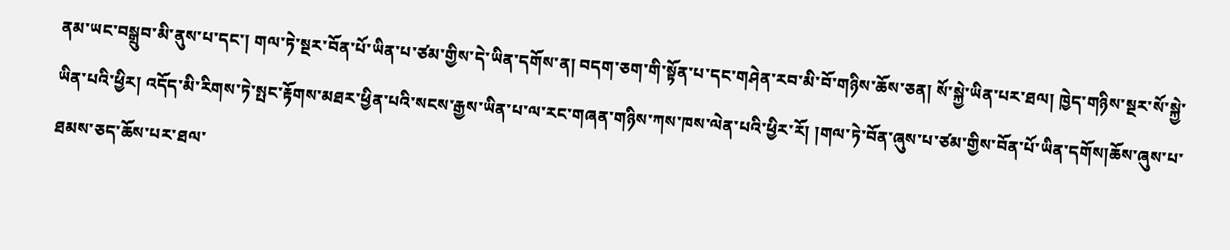ནམ་ཡང་བསྒྲུབ་མི་ནུས་པ་དང་། གལ་ཏེ་སྔར་བོན་པོ་ཡིན་པ་ཙམ་གྱིས་དེ་ཡིན་དགོས་ན། བདག་ཅག་གི་སྟོན་པ་དང་གཤེན་རབ་མི་བོ་གཉིས་ཆོས་ཅན། སོ་སྐྱེ་ཡིན་པར་ཐལ། ཁྱེད་གཉིས་སྔར་སོ་སྐྱེ་ཡིན་པའི་ཕྱིར། འདོད་མི་རིགས་ཏེ་སྤང་རྟོགས་མཐར་ཕྱིན་པའི་སངས་རྒྱས་ཡིན་པ་ལ་རང་གཞན་གཉིས་ཀས་ཁས་ལེན་པའི་ཕྱིར་རོ། །གལ་ཏེ་བོན་ཞུས་པ་ཙམ་གྱིས་བོན་པོ་ཡིན་དགོས།ཆོས་ཞུས་པ་ཐམས་ཅད་ཆོས་པར་ཐལ་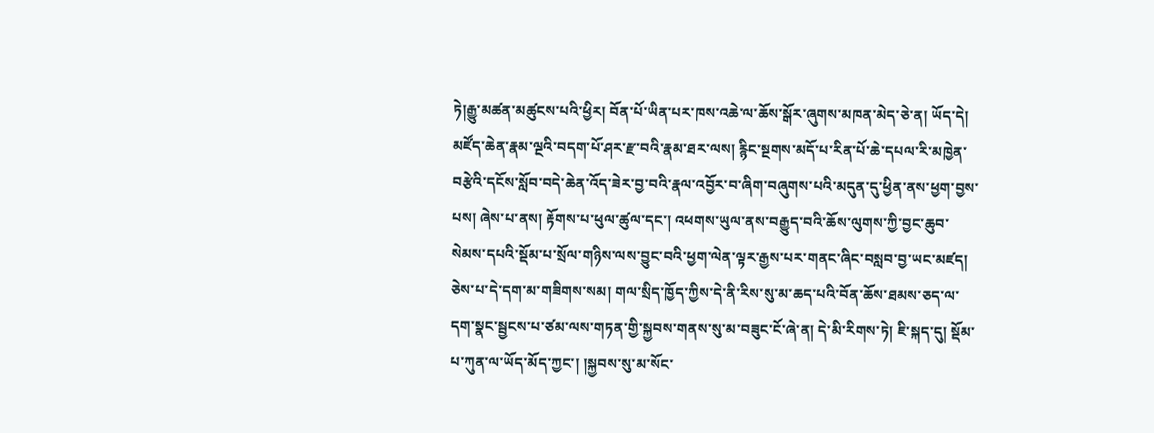ཏེ།རྒྱུ་མཚན་མཚུངས་པའི་ཕྱིར། བོན་པོ་ཡིན་པར་ཁས་འཆེ་ལ་ཆོས་སྒོར་ཞུགས་མཁན་མེད་ཅེ་ན། ཡོད་དེ། མཛོད་ཆེན་རྣམ་ལྔའི་བདག་པོ་ཤར་རྫ་བའི་རྣམ་ཐར་ལས། རྙིང་སྔགས་མདོ་པ་རིན་པོ་ཆེ་དཔལ་རི་མཁྱེན་བརྩེའི་དངོས་སློབ་བདེ་ཆེན་འོད་ཟེར་བྱ་བའི་རྣལ་འབྱོར་བ་ཞིག་བཞུགས་པའི་མདུན་དུ་ཕྱིན་ནས་ཕྱག་བྱས་པས། ཞེས་པ་ནས། རྟོགས་པ་ཕུལ་ཚུལ་དང་། འཕགས་ཡུལ་ནས་བརྒྱུད་བའི་ཆོས་ལུགས་ཀྱི་བྱང་ཆུབ་སེམས་དཔའི་སྡོམ་པ་སྲོལ་གཉིས་ལས་བྱུང་བའི་ཕྱག་ལེན་ལྟར་རྒྱས་པར་གནང་ཞིང་བསླབ་བྱ་ཡང་མཛད། ཅེས་པ་དེ་དག་མ་གཟིགས་སམ། གལ་སྲིད་ཁྱོད་ཀྱིས་དེ་ནི་རིས་སུ་མ་ཆད་པའི་བོན་ཆོས་ཐམས་ཅད་ལ་དག་སྣང་སྦྱངས་པ་ཙམ་ལས་གཏན་གྱི་སྐྱབས་གནས་སུ་མ་བཟུང་ངོ་ཞེ་ན། དེ་མི་རིགས་ཏེ། ཇི་སྐད་དུ། སྡོམ་པ་ཀུན་ལ་ཡོད་མོད་ཀྱང་། །སྐྱབས་སུ་མ་སོང་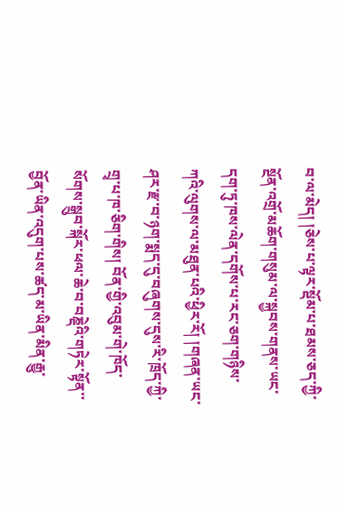བ་ལ་མེད། །ཅེས་པ་ལྟར་སྡོམ་པ་ཐམས་ཅད་ཀྱི་སྔོན་འགྲོ་མཆོག་གསུམ་ལ་སྐྱབས་གནས་ཡང་དག་ཏུ་ཁས་ལེན་དགོས་པ་རང་ཅག་གཉིས་ཀའི་ལུགས་ལ་མཐུན་པའི་ཕྱིར་རོ། །གཞན་ཡང་ཤར་རྫ་བ་ཉག་སྨད་དུ་བཞུགས་དུས་རི་ཁྲོད་ཀྱི་གྲྭ་པ་ཁ་ཅིག་གིས། བོན་གྱི་འབུམ་གེ་ཁོད་སོགས་སྒྲུབ་སྐོར་ཕལ་ཆེ་བ་བཎྡེའི་གཏེར་སྟོན་་བྱོན་ཡིན་འདུག་པས་ཚད་མ་ཡིན་མིན་རྒྱུ་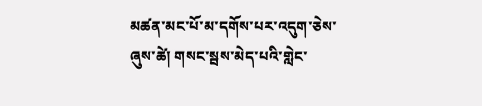མཚན་མང་པོ་མ་དགོས་པར་འདུག་ཅེས་ཞུས་ཚེ། གསང་སྦས་མེད་པའི་གླེང་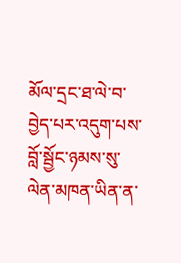མོལ་དྲང་ཐ་ལེ་བ་བྱེད་པར་འདུག་པས་བློ་སྦྱོང་ཉམས་སུ་ལེན་མཁན་ཡིན་ན་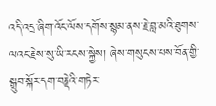འདི་འདྲ་ཞིག་འོང་ལོས་དགོས་སྙམ་ནས་རྗེ་བླ་མའི་ཐུགས་ལའང་རྗེས་སུ་ཡི་རངས་སྐྱེས། ཞེས་གསུངས་པས་བོན་གྱི་སྒྲུབ་སྐོར་དག་བཎྡེའི་གཏེར་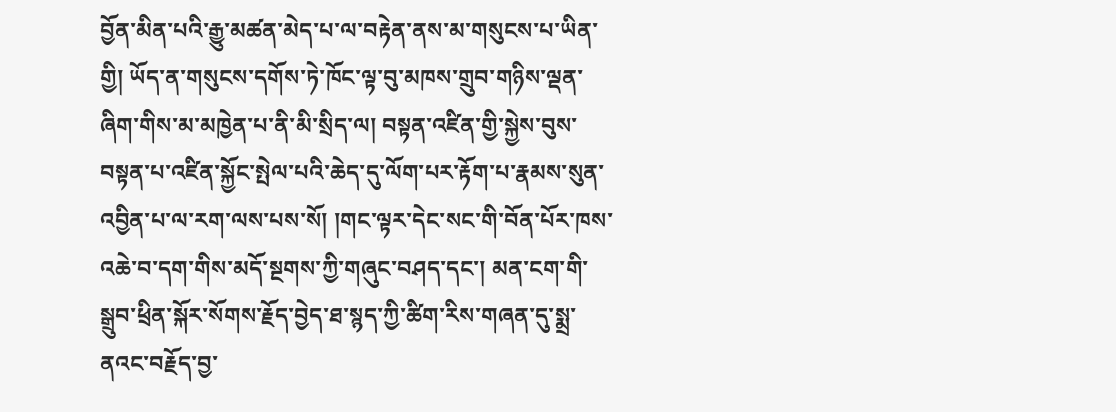བྱོན་མིན་པའི་རྒྱུ་མཚན་མེད་པ་ལ་བརྟེན་ནས་མ་གསུངས་པ་ཡིན་གྱི། ཡོད་ན་གསུངས་དགོས་ཏེ་ཁོང་ལྟ་བུ་མཁས་གྲུབ་གཉིས་ལྡན་ཞིག་གིས་མ་མཁྱེན་པ་ནི་མི་སྲིད་ལ། བསྟན་འཛིན་གྱི་སྐྱེས་བུས་བསྟན་པ་འཛིན་སྐྱོང་སྤེལ་པའི་ཆེད་དུ་ལོག་པར་རྟོག་པ་རྣམས་སུན་འབྱིན་པ་ལ་རག་ལས་པས་སོ། །གང་ལྟར་དེང་སང་གི་བོན་པོར་ཁས་འཆེ་བ་དག་གིས་མདོ་སྔགས་ཀྱི་གཞུང་བཤད་དང་། མན་ངག་གི་སྒྲུབ་ཕྲིན་སྐོར་སོགས་རྗོད་བྱེད་ཐ་སྙད་ཀྱི་ཚིག་རིས་གཞན་དུ་སྨྲ་ནའང་བརྗོད་བྱ་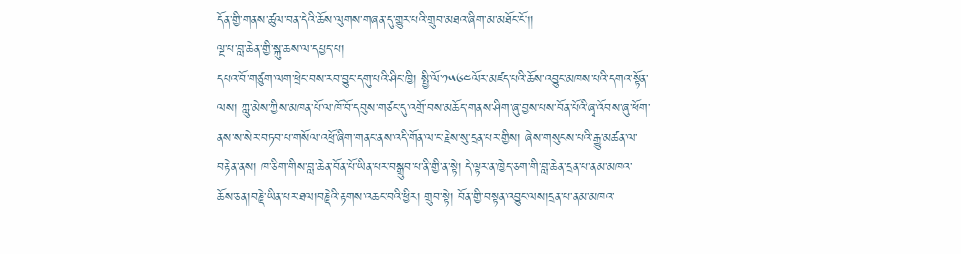དོན་གྱི་གནས་ཚུལ་བན་དེའི་ཆོས་ལུགས་གཞན་དུ་གྱུར་པའི་གྲུབ་མཐའ་ཞིག་མ་མཐོང་ངོ།།
ལྔ་པ་བླ་ཆེན་གྱི་སྐུ་ཆས་ལ་དཔྱད་པ།
དཔའ་བོ་གཙུག་ལག་ཕྲེང་བས་རབ་བྱུང་དགུ་པའི་ཤིང་ཁྱི། སྤྱི་ལོ་༡༥༦༤ལོར་མཛད་པའི་ཆོས་འབྱུང་མཁས་པའི་དགའ་སྟོན་ལས། ཀླུ་མེས་ཀྱིས་མཁན་པོ་ལ་ཁོ་བོ་དབུས་གཙང་དུ་འགྲོ་བས་མཆོད་གནས་ཤིག་ཞུ་བྱས་པས་བོན་པོའི་ཞྭ་འོབས་ཞུ་ཕོག་ནས་ས་སེར་བཏབ་པ་གསོལ་འཕྲོ་ཞིག་གནང་ནས་འདི་གོན་ལ་ང་རྗེས་སུ་དྲན་པར་གྱིས། ཞེས་གསུངས་པའི་རྒྱུ་མཚན་ལ་བརྟེན་ནས། ཁ་ཅིག་གིས་བླ་ཆེན་བོན་པོ་ཡིན་པར་བསྒྲུབ་པ་ནི་གྱི་ན་སྟེ། དེ་ལྟར་ན་ཁྱེད་ཅག་གི་བླ་ཆེན་དྲན་པ་ནམ་མཁའ་ཆོས་ཅན།བཎྡེ་ཡིན་པར་ཐལ།བཎྡེའི་རྟགས་འཆང་བའི་ཕྱིར། གྲུབ་སྟེ། བོན་གྱི་བསྟན་འབྱུང་ལས།དྲན་པ་ནམ་མཁའ་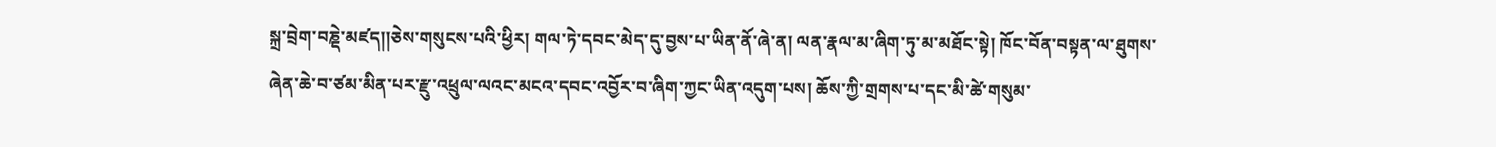སྐྲ་བྲེག་བཎྡེ་མཛད།།ཅེས་གསུངས་པའི་ཕྱིར། གལ་ཏེ་དབང་མེད་དུ་བྱས་པ་ཡིན་ནོ་ཞེ་ན། ལན་རྣལ་མ་ཞིག་ཏུ་མ་མཐོང་སྟེ། ཁོང་བོན་བསྟན་ལ་ཐུགས་ཞེན་ཆེ་བ་ཙམ་མིན་པར་རྫུ་འཕྲུལ་ལའང་མངའ་དབང་འབྱོར་བ་ཞིག་ཀྱང་ཡིན་འདུག་པས། ཆོས་ཀྱི་གྲགས་པ་དང་མི་ཚེ་གསུམ་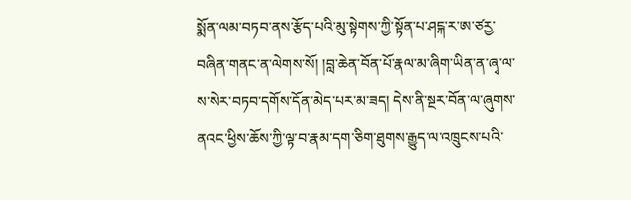སྨོན་ལམ་བཏབ་ནས་རྩོད་པའི་མུ་སྟེགས་ཀྱི་སྟོན་པ་ཤངྐ་ར་ཨ་ཙརྱ་བཞིན་གནང་ན་ལེགས་སོ། །བླ་ཆེན་བོན་པོ་རྣལ་མ་ཞིག་ཡིན་ན་ཞྭ་ལ་ས་སེར་བཏབ་དགོས་དོན་མེད་པར་མ་ཟད། དེས་ནི་སྔར་བོན་ལ་ཞུགས་ནའང་ཕྱིས་ཆོས་ཀྱི་ལྟ་བ་རྣམ་དག་ཅིག་ཐུགས་རྒྱུད་ལ་འཁྲུངས་པའི་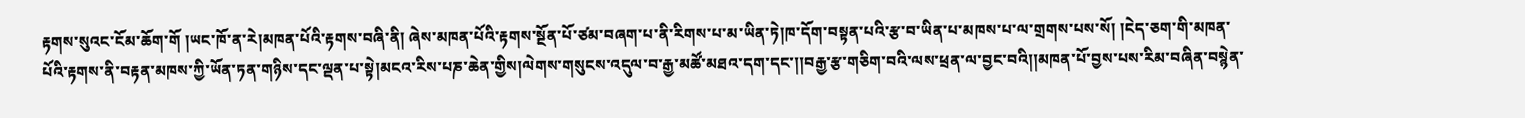རྟགས་སུའང་ངོམ་ཆོག་གོ །ཡང་ཁོ་ན་རེ།མཁན་པོའི་རྟགས་བཞི་ནི། ཞེས་མཁན་པོའི་རྟགས་སྔོན་པོ་ཙམ་བཞག་པ་ནི་རིགས་པ་མ་ཡིན་ཏེ།ཁ་དོག་བསྟན་པའི་རྩ་བ་ཡིན་པ་མཁས་པ་ལ་གྲགས་པས་སོ། །ངེད་ཅག་གི་མཁན་པོའི་རྟགས་ནི་བརྟན་མཁས་ཀྱི་ཡོན་ཏན་གཉིས་དང་ལྡན་པ་སྟེ།མངའ་རིས་པཎ་ཆེན་གྱིས།ལེགས་གསུངས་འདུལ་བ་རྒྱ་མཚོ་མཐའ་དག་དང་།།བརྒྱ་རྩ་གཅིག་བའི་ལས་ཕྲན་ལ་བྱང་བའི།།མཁན་པོ་བྱས་པས་རིམ་བཞིན་བསྙེན་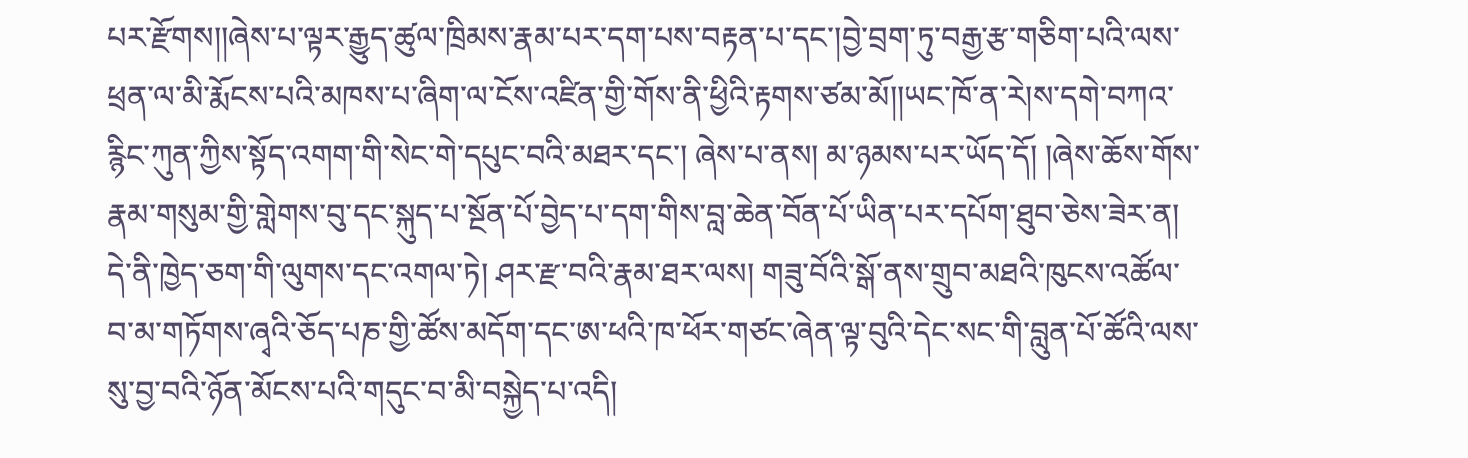པར་རྫོགས།།ཞེས་པ་ལྟར་རྒྱུད་ཚུལ་ཁྲིམས་རྣམ་པར་དག་པས་བརྟན་པ་དང་།བྱེ་བྲག་ཏུ་བརྒྱ་རྩ་གཅིག་པའི་ལས་ཕྲན་ལ་མི་རྨོངས་པའི་མཁས་པ་ཞིག་ལ་ངོས་འཛིན་གྱི་གོས་ནི་ཕྱིའི་རྟགས་ཙམ་མོ།།ཡང་ཁོ་ན་རེ།ས་དགེ་བཀའ་རྙིང་ཀུན་ཀྱིས་སྟོད་འགག་གི་སེང་གེ་དཔུང་བའི་མཐར་དང་། ཞེས་པ་ནས། མ་ཉམས་པར་ཡོད་དོ། །ཞེས་ཆོས་གོས་རྣམ་གསུམ་གྱི་གླེགས་བུ་དང་སྐུད་པ་སྔོན་པོ་བྱེད་པ་དག་གིས་བླ་ཆེན་བོན་པོ་ཡིན་པར་དཔོག་ཐུབ་ཅེས་ཟེར་ན། དེ་ནི་ཁྱེད་ཅག་གི་ལུགས་དང་འགལ་ཏེ། ཤར་རྫ་བའི་རྣམ་ཐར་ལས། གཟུ་བོའི་སྒོ་ནས་གྲུབ་མཐའི་ཁུངས་འཚོལ་བ་མ་གཏོགས་ཞྭའི་ཅོད་པཎ་གྱི་ཚོས་མདོག་དང་ཨ་ཕའི་ཁ་ཕོར་གཙང་ཞེན་ལྟ་བུའི་དེང་སང་གི་བླུན་པོ་ཚོའི་ལས་སུ་བྱ་བའི་ཉོན་མོངས་པའི་གདུང་བ་མི་བསྐྱེད་པ་འདི།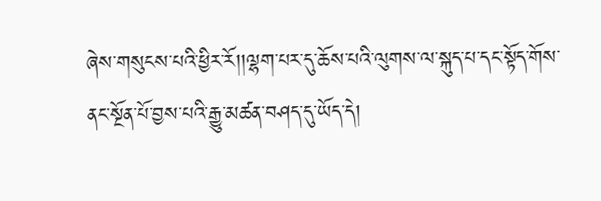ཞེས་གསུངས་པའི་ཕྱིར་རོ།།ལྷག་པར་དུ་ཆོས་པའི་ལུགས་ལ་སྐུད་པ་དང་སྟོད་གོས་ནང་སྔོན་པོ་བྱས་པའི་རྒྱུ་མཚན་བཤད་དུ་ཡོད་དེ།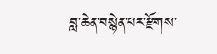བླ་ཆེན་བསྙེན་པར་རྫོགས་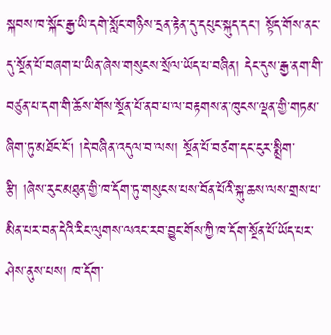སྐབས་ཁ་སྐོང་རྒྱ་ཡི་དགེ་སློང་གཉིས་དྲན་རྟེན་དུ་དཔུང་སྐུད་དང་། སྟོད་གོས་ནང་དུ་སྔོན་པོ་བཞག་པ་ཡིན་ཞེས་གསུངས་སྲོལ་ཡོད་པ་བཞིན། དེང་དུས་རྒྱ་ནག་གི་བཙུན་པ་དག་གི་ཆོས་གོས་སྔོན་པོ་ནབ་པ་ལ་བརྟགས་ན་ཁུངས་ལྡན་གྱི་གཏམ་ཞིག་ཏུ་མཐོང་ངོ། །དེ་བཞིན་འདུལ་བ་ལས། སྔོན་པོ་བཙག་དང་ངུར་སྨྲིག་རྩི། །ཞེས་རུང་མཐུན་གྱི་ཁ་དོག་ཏུ་གསུངས་པས་བོན་པོའི་སྐུ་ཆས་ལས་གྲས་པ་མིན་པར་བན་དེའི་རིང་ལུགས་ལའང་རབ་བྱུང་གོས་ཀྱི་ཁ་དོག་སྔོན་པོ་ཡོད་པར་ཤེས་ནུས་པས། ཁ་དོག་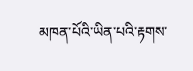མཁན་པོའི་ཡིན་པའི་རྟགས་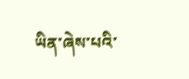ཡིན་ཞེས་པའི་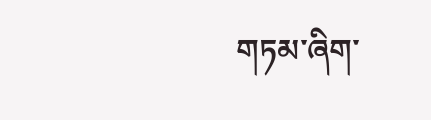གཏམ་ཞིག་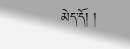མེད་དོ། །